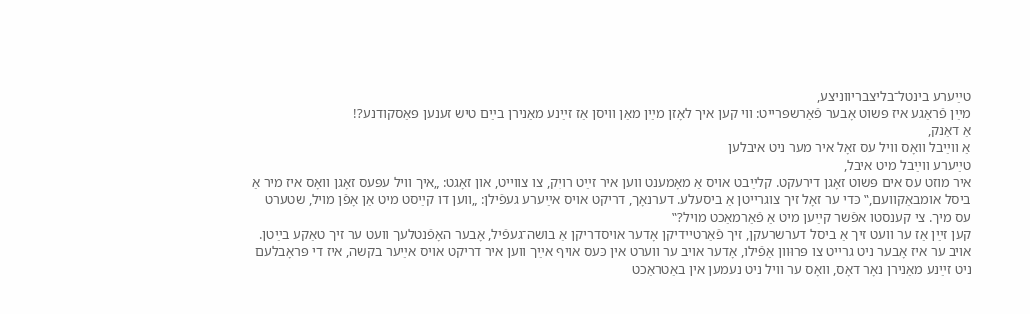טײַערע בינטל־בליצבריווניצע,
מײַן פֿראַגע איז פּשוט אָבער פֿאַרשפּרייט: ווי קען איך לאָזן מײַן מאַן וויסן אַז זײַנע מאַנירן בײַם טיש זענען פּאַסקודנע?!
אַ דאַנק,
אַ ווײַבל וואָס וויל עס זאָל איר מער ניט איבלען
טײַערע ווײַבל מיט איבל,
איר מוזט עס אים פּשוט זאָגן דירעקט. קלײַבט אויס אַ מאָמענט ווען איר זײַט רויִק, צו צווייט, און זאָגט: „איך וויל עפּעס זאָגן וואָס איז מיר אַ ביסל אומבאַקוועם,‟ כּדי ער זאָל זיך צוגרייטן אַ ביסעלע. דערנאָך, דריקט אויס אײַערע געפֿילן: „ווען דו קײַסט מיט אַן אָפֿן מויל, שטערט עס מיך. צי קענסטו אפֿשר קײַען מיט אַ פֿאַרמאַכט מויל?‟
קען זײַן אַז ער וועט זיך אַ ביסל דערשרעקן, זיך פֿאַרטיידיקן אָדער אויסדריקן אַ בושה־געפֿיל, אָבער האָפֿנטלעך וועט ער זיך טאַקע בײַטן. אויב ער איז אָבער ניט גרייט צו פּרוּוון אַפֿילו, אָדער אויב ער ווערט אין כּעס אויף אײַך ווען איר דריקט אויס אײַער בקשה, איז די פּראָבלעם ניט זײַנע מאַנירן נאָר דאָס, וואָס ער וויל ניט נעמען אין באַטראַכט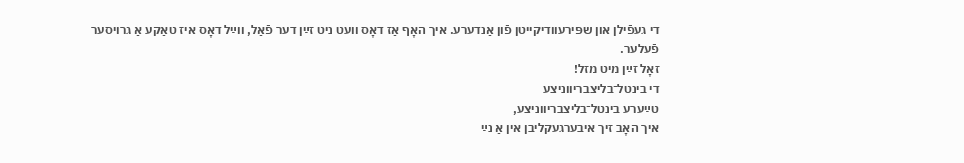די געפֿילן און שפּירעוודיקייטן פֿון אַנדערע. איך האָף אַז דאָס וועט ניט זײַן דער פֿאַל, ווײַל דאָס איז טאַקע אַ גרויסער פֿעלער.
זאָל זײַן מיט מזל!
די בינטל־בליצבריווניצע
טײַערע בינטל־בליצבריווניצע,
איך האָב זיך איבערגעקליבן אין אַ נײַ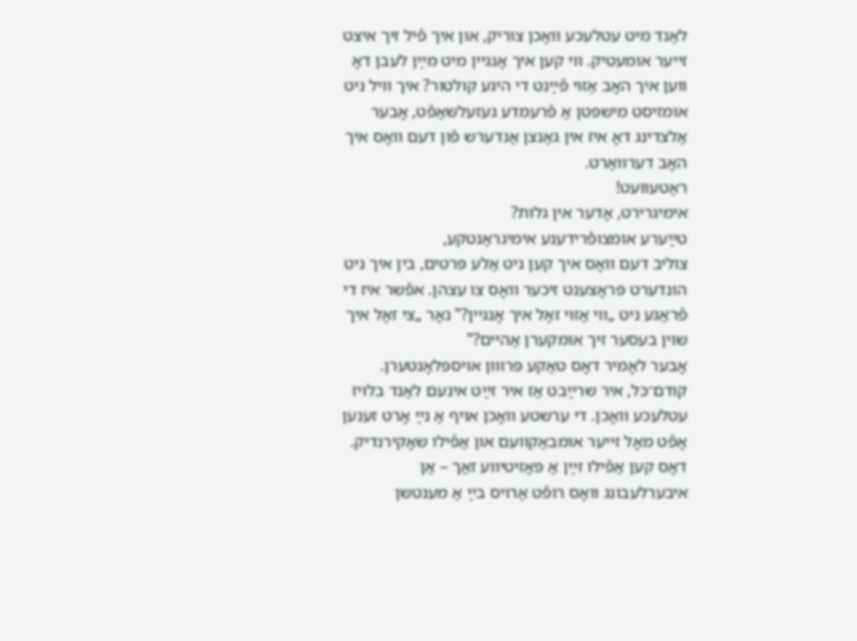לאַנד מיט עטלעכע וואָכן צוריק, און איך פֿיל זיך איצט זייער אומעטיק. ווי קען איך אָנגיין מיט מײַן לעבן דאָ ווען איך האָב אַזוי פֿײַנט די היגע קולטור? איך וויל ניט אומזיסט מישפּטן אַ פֿרעמדע געזעלשאַפֿט, אָבער אַלצדינג דאָ איז אין גאַנצן אַנדערש פֿון דעם וואָס איך האָב דערוואַרט.
ראַטעוועט!
אימיגרירט, אָדער אין גלות?
טײַערע אומצופֿרידענע אימיגראַנטקע,
צוליב דעם וואָס איך קען ניט אַלע פּרטים, בין איך ניט הונדערט פּראָצענט זיכער וואָס צו עצהן. אפֿשר איז די פֿראַגע ניט „ווי אַזוי זאָל איך אָנגיין?‟ נאָר „צי זאָל איך שוין בעסער זיך אומקערן אַהיים?‟
אָבער לאָמיר דאָס טאַקע פּרוּוון אויספּלאָנטערן. קודם־כּל, איר שרײַבט אַז איר זײַט אינעם לאַנד בלויז עטלעכע וואָכן. די ערשטע וואָכן אויף אַ נײַ אָרט זענען אָפֿט מאָל זייער אומבאַקוועם און אַפֿילו שאָקירנדיק. דאָס קען אַפֿילו זײַן אַ פּאָזיטיווע זאַך – אַן איבערלעבונג וואָס רופֿט אַרויס בײַ אַ מענטשן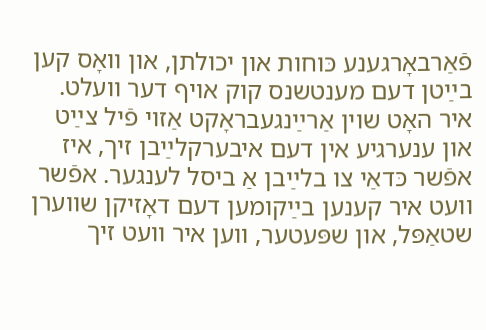פֿאַרבאָרגענע כּוחות און יכולתן, און וואָס קען בײַטן דעם מענטשנס קוק אויף דער וועלט. איר האָט שוין אַרײַנגעבראָקט אַזוי פֿיל צײַט און ענערגיע אין דעם איבערקלײַבן זיך, איז אפֿשר כּדאַי צו בלײַבן אַ ביסל לענגער. אפֿשר וועט איר קענען בײַקומען דעם דאָזיקן שווערן שטאַפּל, און שפּעטער, ווען איר וועט זיך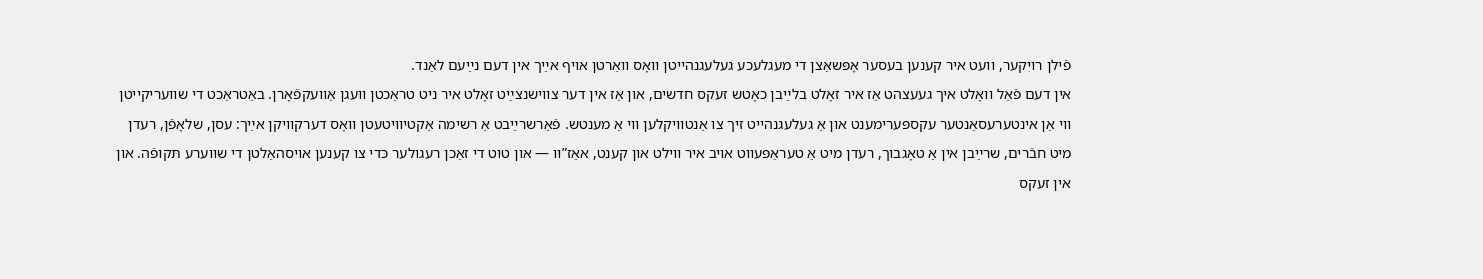פֿילן רויִקער, וועט איר קענען בעסער אָפּשאַצן די מעגלעכע געלעגנהייטן וואָס וואַרטן אויף אײַך אין דעם נײַעם לאַנד.
אין דעם פֿאַל וואָלט איך געעצהט אַז איר זאָלט בלײַבן כאָטש זעקס חדשים, און אַז אין דער צווישנצײַט זאָלט איר ניט טראַכטן וועגן אַוועקפֿאָרן. באַטראַכט די שוועריקייטן ווי אַן אינטערעסאַנטער עקספּערימענט און אַ געלעגנהייט זיך צו אַנטוויקלען ווי אַ מענטש. פֿאַרשרײַבט אַ רשימה אַקטיוויטעטן וואָס דערקוויקן אײַך: עסן, שלאָפֿן, רעדן מיט חבֿרים, שרײַבן אין אַ טאָגבוך, רעדן מיט אַ טעראַפּעווט אויב איר ווילט און קענט, אאַז”וו — און טוט די זאַכן רעגולער כּדי צו קענען אויסהאַלטן די שווערע תּקופֿה. און אין זעקס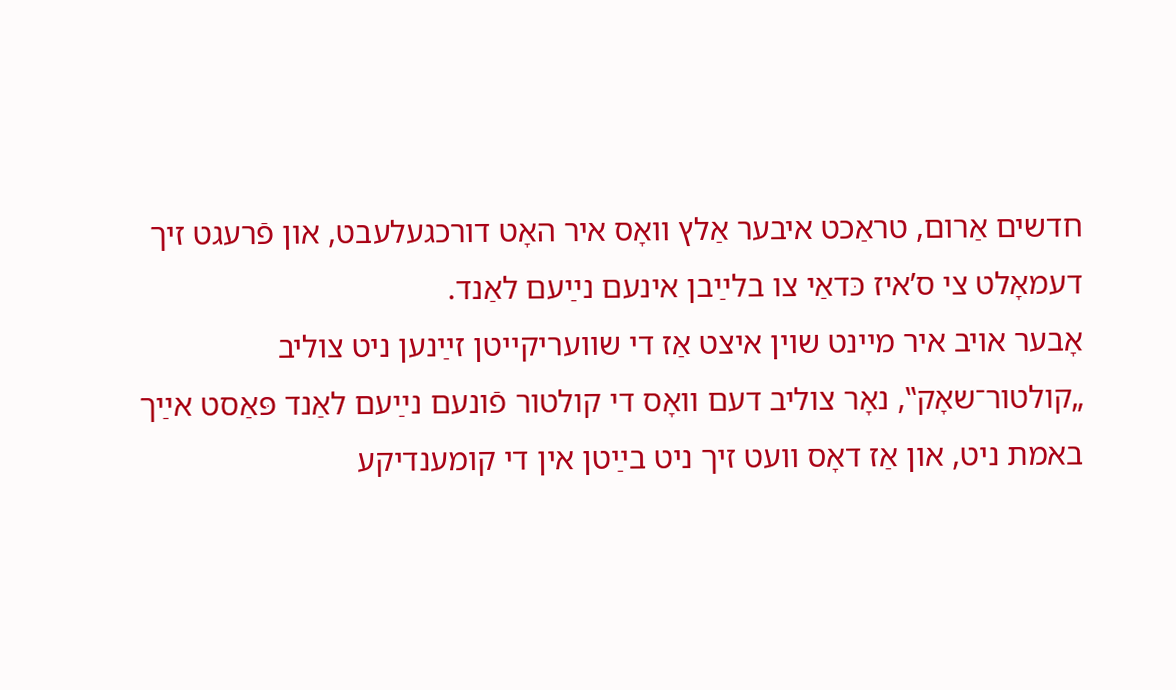חדשים אַרום, טראַכט איבער אַלץ וואָס איר האָט דורכגעלעבט, און פֿרעגט זיך דעמאָלט צי ס’איז כּדאַי צו בלײַבן אינעם נײַעם לאַנד.
אָבער אויב איר מיינט שוין איצט אַז די שוועריקייטן זײַנען ניט צוליב „קולטור־שאָק‟, נאָר צוליב דעם וואָס די קולטור פֿונעם נײַעם לאַנד פּאַסט אײַך באמת ניט, און אַז דאָס וועט זיך ניט בײַטן אין די קומענדיקע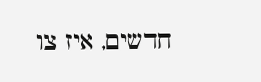חדשים, איז צו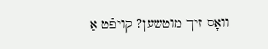וואָס זיך מוטשען? קויפֿט אַ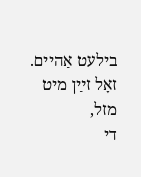בילעט אַהיים.
זאָל זײַן מיט מזל,
די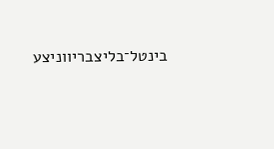בינטל־בליצבריווניצע